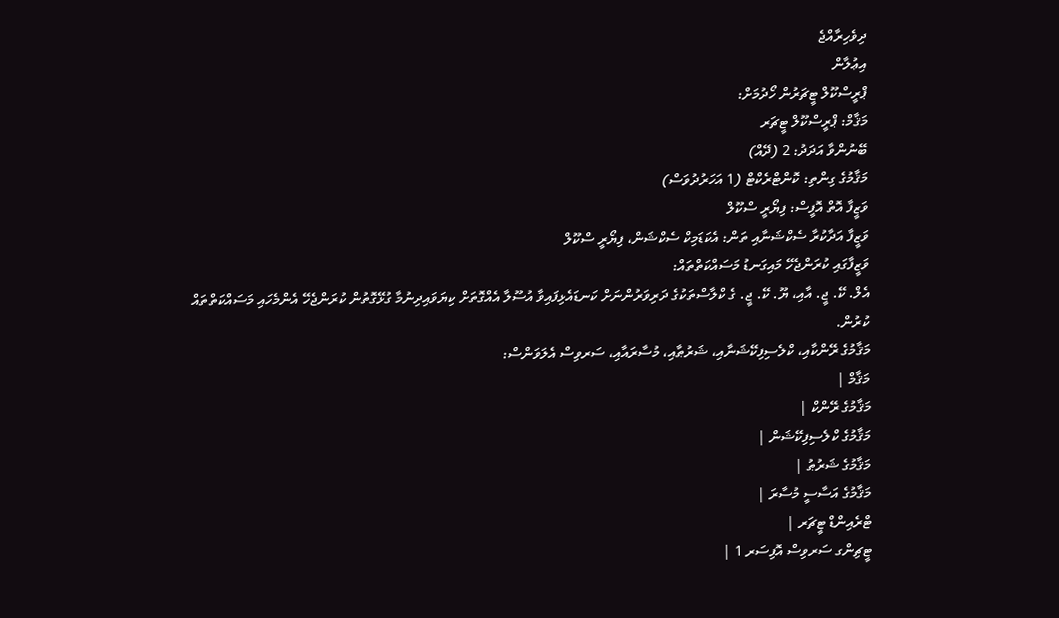ދިވެހިރާއްޖެ
އިޢުލާން
ޕްރީސްކޫލް ޓީޗަރުން ހޯދުމަށް:
މަޤާމް: ޕްރީސްކޫލް ޓީޗަރ
ބޭނުންވާ އަދަދު: 2 (ދޭއް)
މަޤާމުގެ ގިންތި: ކޮންޓްރެކްޓް (1 އަހަރުދުވަސް)
ވަޒީފާ އޮތް އޮފީސް: ފިޔޯރީ ސްކޫލް
ވަޒީފާ އަދާކުރާ ސެކްޝަނާއި ތަން: އެކަޑަމިކް ސެކްޝަން، ފިޔޯރީ ސްކޫލް
ވަޒީފާގައި ކުރަންޖެހޭ މައިގަނޑު މަސައްކަތްތައް:
އެލް. ކޭ. ޖީ. އާއި، ޔޫ. ކޭ. ޖީ. ގެ ކްލާސްތަކުގެ ދަރިވަރުންނަށް ކަނޑައެޅިފައިވާ އުސޫލާ އެއްގޮތަށް ކިޔަވައިދިނުމާ ގުޅޭގޮތުން ކުރަންޖެހޭ އެންމެހައި މަސައްކަތްތައް ކުރުން.
މަޤާމުގެ ރޭންކާއި، ކްލެސިފިކޭޝަނާއި، ޝަރުޠާއި، މުސާރައާއި، ސަރވިސް އެލަވަންސް:
މަޤާމް |
މަޤާމުގެ ރޭންކް |
މަޤާމުގެ ކްލެސިފިކޭޝަން |
މަޤާމުގެ ޝަރުޠު |
މަޤާމުގެ އަސާސީ މުސާރަ |
ޓްރެއިންޑް ޓީޗަރ |
ޓީޗިންގ ސަރވިސް އޮފިސަރ 1 |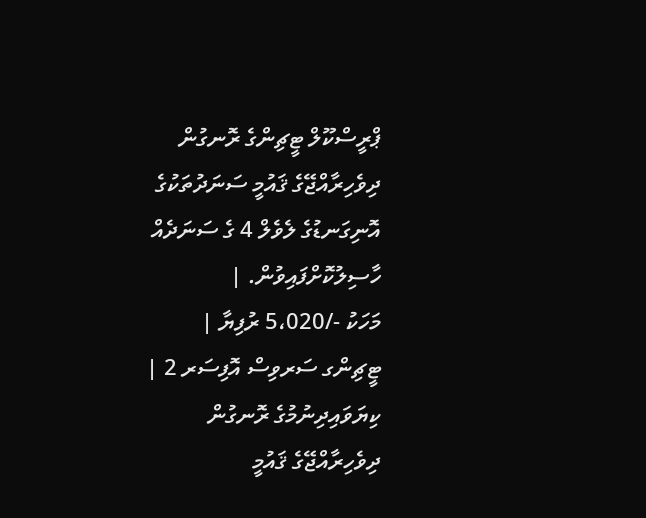ޕްރީސްކޫލް ޓީޗިންގެ ރޮނގުން ދިވެހިރާއްޖޭގެ ޤައުމީ ސަނަދުތަކުގެ އޮނިގަނޑުގެ ލެވެލް 4 ގެ ސަނަދެއް ހާސިލުކޮށްފައިވުން. |
މަހަކު -/5،020 ރުފިޔާ |
ޓީޗިންގ ސަރވިސް އޮފިސަރ 2 |
ކިޔަވައިދިނުމުގެ ރޮނގުން ދިވެހިރާއްޖޭގެ ޤައުމީ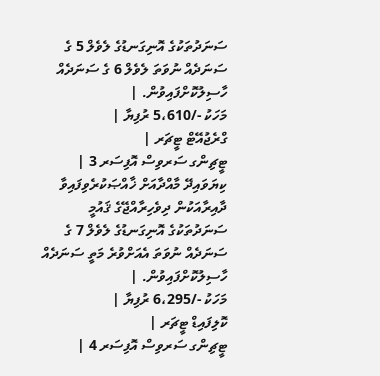ސަނަދުތަކުގެ އޮނިގަނޑުގެ ލެވެލް 5 ގެ ސަނަދެއް ނުވަތަ ލެވެލް 6 ގެ ސަނަދެއް ހާސިލުކޮށްފައިވުން. |
މަހަކު -/5،610 ރުފިޔާ |
ގްރެޖުއޭޓް ޓީޗަރ |
ޓީޗިންގ ސަރވިސް އޮފިސަރ 3 |
ކިޔަވައިދޭ މާއްދާއަށް ޚާއްޞަކުރެވިފައިވާ ދާއިރާއަކުން ދިވެހިރާއްޖޭގެ ޤައުމީ ސަނަދުތަކުގެ އޮނިގަނޑުގެ ލެވެލް 7 ގެ ސަނަދެއް ނުވަތަ އެއަށްވުރެ މަތީ ސަނަދެއް ހާސިލުކޮށްފައިވުން. |
މަހަކު -/6،295 ރުފިޔާ |
ކޮލިފައިޑް ޓީޗަރ |
ޓީޗިންގ ސަރވިސް އޮފިސަރ 4 |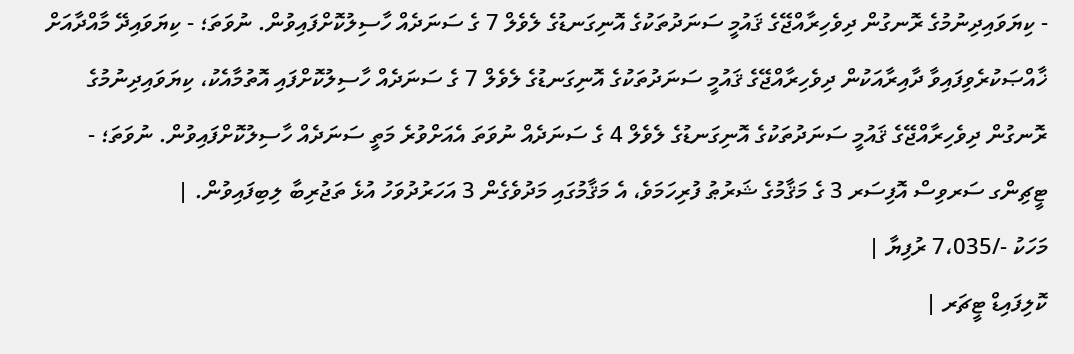- ކިޔަވައިދިނުމުގެ ރޮނގުން ދިވެހިރާއްޖޭގެ ޤައުމީ ސަނަދުތަކުގެ އޮނިގަނޑުގެ ލެވެލް 7 ގެ ސަނަދެއް ހާސިލުކޮށްފައިވުން. ނުވަތަ؛ - ކިޔަވައިދޭ މާއްދާއަށް ޚާއްޞަކުރެވިފައިވާ ދާއިރާއަކުން ދިވެހިރާއްޖޭގެ ޤައުމީ ސަނަދުތަކުގެ އޮނިގަނޑުގެ ލެވެލް 7 ގެ ސަނަދެއް ހާސިލުކޮށްފައި އޮތުމާއެކު، ކިޔަވައިދިނުމުގެ ރޮނގުން ދިވެހިރާއްޖޭގެ ޤައުމީ ސަނަދުތަކުގެ އޮނިގަނޑުގެ ލެވެލް 4 ގެ ސަނަދެއް ނުވަތަ އެއަށްވުރެ މަތީ ސަނަދެއް ހާސިލުކޮށްފައިވުން. ނުވަތަ؛ - ޓީޗިންގ ސަރވިސް އޮފިސަރ 3 ގެ މަޤާމުގެ ޝަރުޠު ފުރިހަމަވެ، އެ މަޤާމުގައި މަދުވެގެން 3 އަހަރުދުވަހު އުޅެ ތަޖުރިބާ ލިބިފައިވުން. |
މަހަކު -/7،035 ރުފިޔާ |
ކޮލިފައިޑް ޓީޗަރ |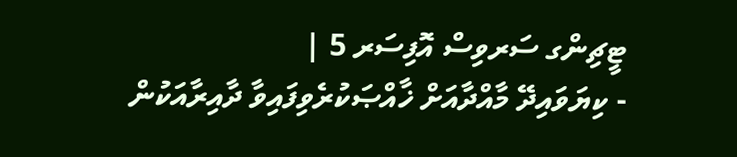ޓީޗިންގ ސަރވިސް އޮފިސަރ 5 |
- ކިޔަވައިދޭ މާއްދާއަށް ޚާއްޞަކުރެވިފައިވާ ދާއިރާއަކުން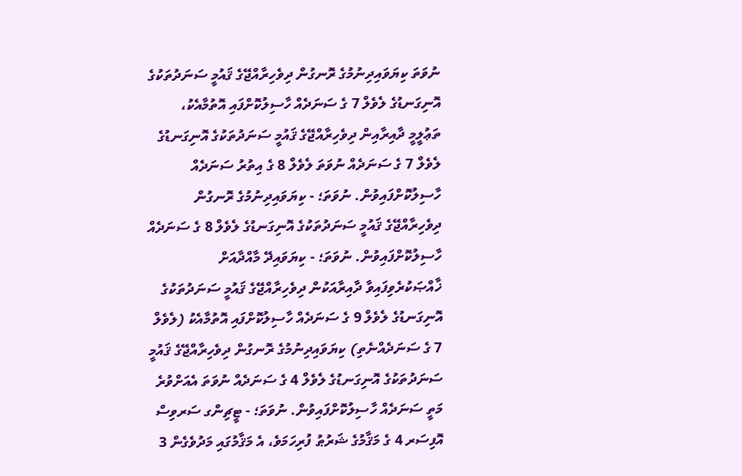ނުވަތަ ކިޔަވައިދިނުމުގެ ރޮނގުން ދިވެހިރާއްޖޭގެ ޤައުމީ ސަނަދުތަކުގެ އޮނިގަނޑުގެ ލެވެލް 7 ގެ ސަނަދެއް ހާސިލުކޮށްފައި އޮތުމާއެކު، ތަޢުލީމީ ދާއިރާއިން ދިވެހިރާއްޖޭގެ ޤައުމީ ސަނަދުތަކުގެ އޮނިގަނޑުގެ ލެވެލް 7 ގެ ސަނަދެއް ނުވަތަ ލެވެލް 8 ގެ އިތުރު ސަނަދެއް ހާސިލުކޮށްފައިވުން. ނުވަތަ؛ - ކިޔަވައިދިނުމުގެ ރޮނގުން ދިވެހިރާއްޖޭގެ ޤައުމީ ސަނަދުތަކުގެ އޮނިގަނޑުގެ ލެވެލް 8 ގެ ސަނަދެއް ހާސިލުކޮށްފައިވުން. ނުވަތަ؛ - ކިޔަވައިދޭ މާއްދާއަށް ޚާއްޞަކުރެވިފައިވާ ދާއިރާއަކުން ދިވެހިރާއްޖޭގެ ޤައުމީ ސަނަދުތަކުގެ އޮނިގަނޑުގެ ލެވެލް 9 ގެ ސަނަދެއް ހާސިލުކޮށްފައި އޮތުމާއެކު (ލެވެލް 7 ގެ ސަނަދެއްނެތި) ކިޔަވައިދިނުމުގެ ރޮނގުން ދިވެހިރާއްޖޭގެ ޤައުމީ ސަނަދުތަކުގެ އޮނިގަނޑުގެ ލެވެލް 4 ގެ ސަނަދެއް ނުވަތަ އެއަށްވުރެ މަތީ ސަނަދެއް ހާސިލުކޮށްފައިވުން. ނުވަތަ؛ - ޓީޗިންގ ސަރވިސް އޮފިސަރ 4 ގެ މަޤާމުގެ ޝަރުޠު ފުރިހަމަވެ، އެ މަޤާމުގައި މަދުވެގެން 3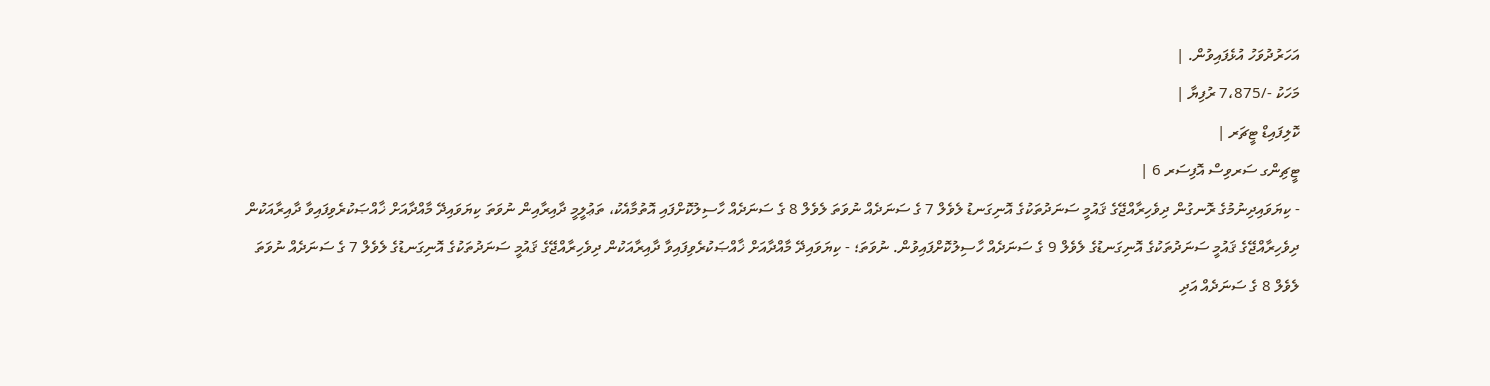އަހަރުދުވަހު އުޅެފައިވުން. |
މަހަކު -/7،875 ރުފިޔާ |
ކޮލިފައިޑް ޓީޗަރ |
ޓީޗިންގ ސަރވިސް އޮފިސަރ 6 |
- ކިޔަވައިދިނުމުގެ ރޮނގުން ދިވެހިރާއްޖޭގެ ޤައުމީ ސަނަދުތަކުގެ އޮނިގަނޑު ލެވެލް 7 ގެ ސަނަދެއް ނުވަތަ ލެވެލް 8 ގެ ސަނަދެއް ހާސިލުކޮށްފައި އޮތުމާއެކު، ތަޢުލީމީ ދާއިރާއިން ނުވަތަ ކިޔަވައިދޭ މާއްދާއަށް ޚާއްޞަކުރެވިފައިވާ ދާއިރާއަކުން ދިވެހިރާއްޖޭގެ ޤައުމީ ސަނަދުތަކުގެ އޮނިގަނޑުގެ ލެވެލް 9 ގެ ސަނަދެއް ހާސިލުކޮށްފައިވުން. ނުވަތަ؛ - ކިޔަވައިދޭ މާއްދާއަށް ޚާއްޞަކުރެވިފައިވާ ދާއިރާއަކުން ދިވެހިރާއްޖޭގެ ޤައުމީ ސަނަދުތަކުގެ އޮނިގަނޑުގެ ލެވެލް 7 ގެ ސަނަދެއް ނުވަތަ ލެވެލް 8 ގެ ސަނަދެއް އަދި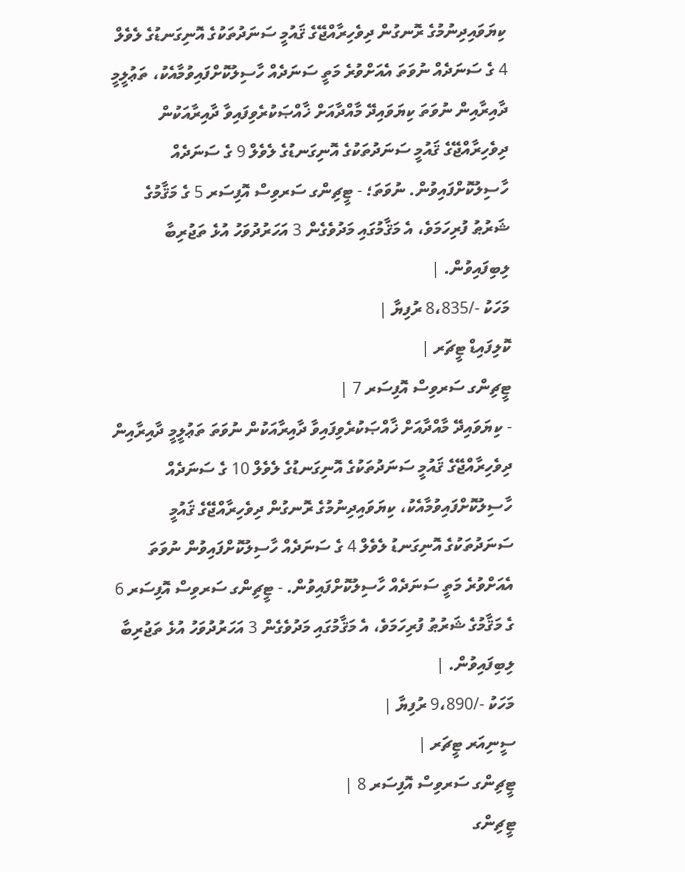ކިޔަވައިދިނުމުގެ ރޮނގުން ދިވެހިރާއްޖޭގެ ޤައުމީ ސަނަދުތަކުގެ އޮނިގަނޑުގެ ލެވެލް 4 ގެ ސަނަދެއް ނުވަތަ އެއަށްވުރެ މަތީ ސަނަދެއް ހާސިލުކޮށްފައިވުމާއެކު، ތަޢުލީމީ ދާއިރާއިން ނުވަތަ ކިޔަވައިދޭ މާއްދާއަށް ޚާއްޞަކުރެވިފައިވާ ދާއިރާއަކުން ދިވެހިރާއްޖޭގެ ޤައުމީ ސަނަދުތަކުގެ އޮނިގަނޑުގެ ލެވެލް 9 ގެ ސަނަދެއް ހާސިލުކޮށްފައިވުން. ނުވަތަ؛ - ޓީޗިންގ ސަރވިސް އޮފިސަރ 5 ގެ މަޤާމުގެ ޝަރުޠު ފުރިހަމަވެ، އެ މަޤާމުގައި މަދުވެގެން 3 އަހަރުދުވަހު އުޅެ ތަޖުރިބާ ލިބިފައިވުން. |
މަހަކު -/8،835 ރުފިޔާ |
ކޮލިފައިޑް ޓީޗަރ |
ޓީޗިންގ ސަރވިސް އޮފިސަރ 7 |
- ކިޔަވައިދޭ މާއްދާއަށް ޚާއްޞަކުރެވިފައިވާ ދާއިރާއަކުން ނުވަތަ ތަޢުލީމީ ދާއިރާއިން ދިވެހިރާއްޖޭގެ ޤައުމީ ސަނަދުތަކުގެ އޮނިގަނޑުގެ ލެވެލް 10 ގެ ސަނަދެއް ހާސިލުކޮށްފައިވުމާއެކު، ކިޔަވައިދިނުމުގެ ރޮނގުން ދިވެހިރާއްޖޭގެ ޤައުމީ ސަނަދުތަކުގެ އޮނިގަނޑު ލެވެލް 4 ގެ ސަނަދެއް ހާސިލުކޮށްފައިވުން ނުވަތަ އެއަށްވުރެ މަތީ ސަނަދެއް ހާސިލުކޮށްފައިވުން. - ޓީޗިންގ ސަރވިސް އޮފިސަރ 6 ގެ މަޤާމުގެ ޝަރުޠު ފުރިހަމަވެ، އެ މަޤާމުގައި މަދުވެގެން 3 އަހަރުދުވަހު އުޅެ ތަޖުރިބާ ލިބިފައިވުން. |
މަހަކު -/9،890 ރުފިޔާ |
ސީނިއަރ ޓީޗަރ |
ޓީޗިންގ ސަރވިސް އޮފިސަރ 8 |
ޓީޗިންގ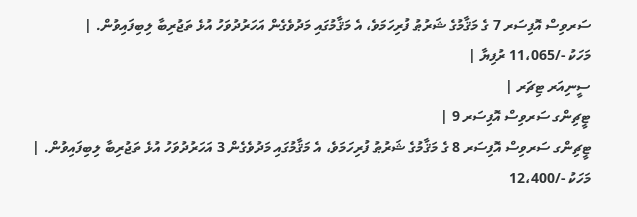ސަރވިސް އޮފިސަރ 7 ގެ މަޤާމުގެ ޝަރުޠު ފުރިހަމަވެ، އެ މަޤާމުގައި މަދުވެގެން އަހަރުދުވަހު އުޅެ ތަޖުރިބާ ލިބިފައިވުން. |
މަހަކު -/11،065 ރުފިޔާ |
ސީނިއަރ ޓިޗަރ |
ޓީޗިންގ ސަރވިސް އޮފިސަރ 9 |
ޓީޗިންގ ސަރވިސް އޮފިސަރ 8 ގެ މަޤާމުގެ ޝަރުޠު ފުރިހަމަވެ، އެ މަޤާމުގައި މަދުވެގެން 3 އަހަރުދުވަހު އުޅެ ތަޖުރިބާ ލިބިފައިވުން. |
މަހަކު -/12،400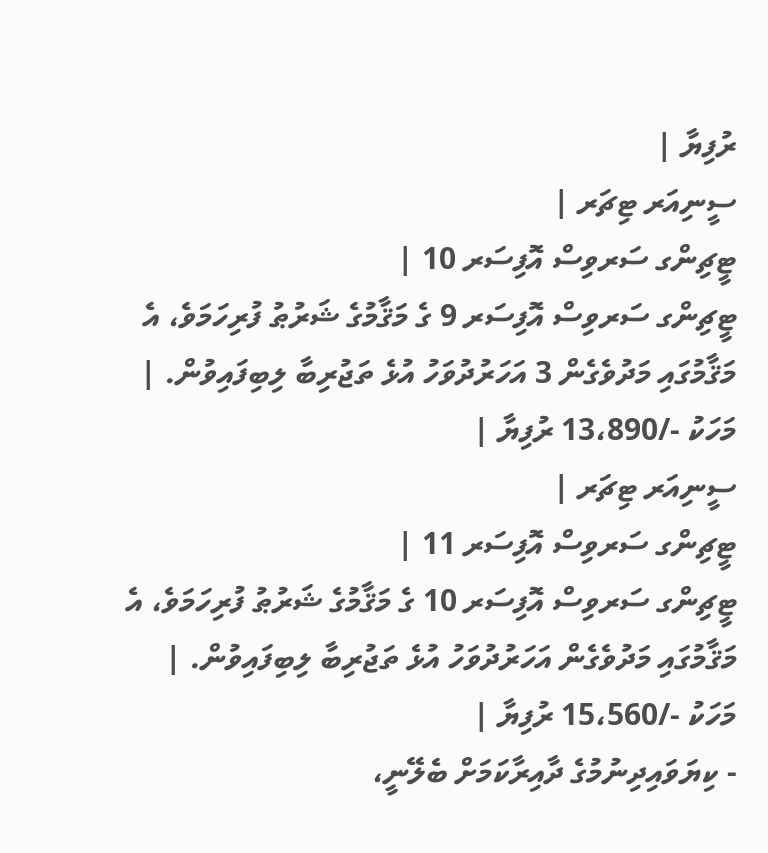ރުފިޔާ |
ސީނިއަރ ޓިޗަރ |
ޓީޗިންގ ސަރވިސް އޮފިސަރ 10 |
ޓީޗިންގ ސަރވިސް އޮފިސަރ 9 ގެ މަޤާމުގެ ޝަރުޠު ފުރިހަމަވެ، އެ މަޤާމުގައި މަދުވެގެން 3 އަހަރުދުވަހު އުޅެ ތަޖުރިބާ ލިބިފައިވުން. |
މަހަކު -/13،890 ރުފިޔާ |
ސީނިއަރ ޓިޗަރ |
ޓީޗިންގ ސަރވިސް އޮފިސަރ 11 |
ޓީޗިންގ ސަރވިސް އޮފިސަރ 10 ގެ މަޤާމުގެ ޝަރުޠު ފުރިހަމަވެ، އެ މަޤާމުގައި މަދުވެގެން އަހަރުދުވަހު އުޅެ ތަޖުރިބާ ލިބިފައިވުން. |
މަހަކު -/15،560 ރުފިޔާ |
- ކިޔަވައިދިނުމުގެ ދާއިރާކަމަށް ބެލޭނީ،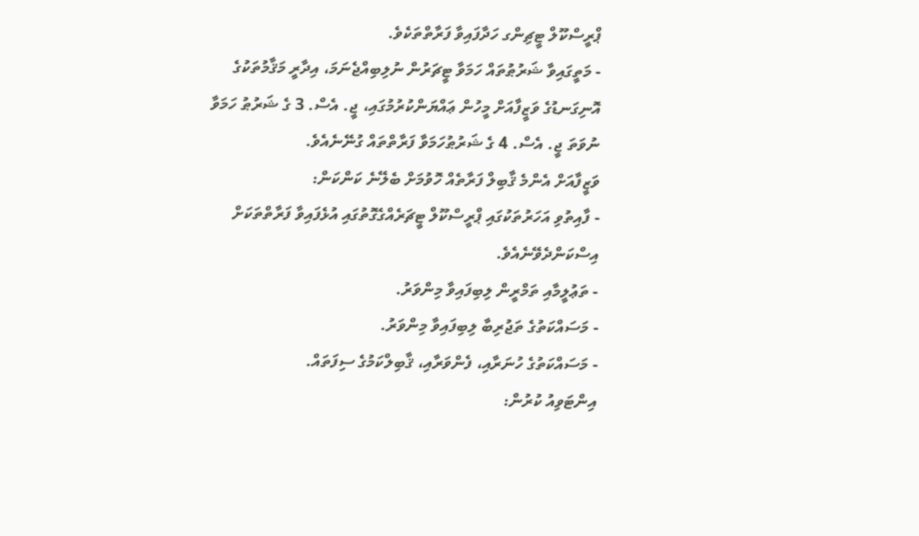ޕްރީސްކޫލް ޓީޗިންގ ހަދާފައިވާ ފަރާތްތަކެވެ.
- މަތީގައިވާ ޝަރުޠުތައް ހަމަވާ ޓީޗަރުން ނުލިބިއްޖެނަމަ، އިދާރީ މަޤާމުތަކުގެ އޮނިގަނޑުގެ ވަޒީފާއަށް މީހުން ޢައްޔަންކުރުމުގައި، ޖީ. އެސް. 3 ގެ ޝަރުޠު ހަމަވާ ނުވަތަ ޖީ. އެސް. 4 ގެ ޝަރުޠުހަމަވާ ފަރާތްތައް ގުނޭނެއެވެ.
ވަޒީފާއަށް އެންމެ ޤާބިލް ފަރާތެއް ހޮވުމަށް ބެލޭނެ ކަންކަން:
- ފާއިތުވި އަހަރުތަކުގައި ޕްރީސްކޫލް ޓީޗަރެއްގެގޮތުގައި އުޅެފައިވާ ފަރާތްތަކަށް އިސްކަންދެވޭނެއެވެ.
- ތަޢުލީމާއި ތަމްރީން ލިބިފައިވާ މިންވަރު.
- މަސައްކަތުގެ ތަޖުރިބާ ލިބިފައިވާ މިންވަރު.
- މަސައްކަތުގެ ހުނަރާއި، ފެންވަރާއި، ޤާބިލްކަމުގެ ސިފަތައް.
އިންޓަވިއު ކުރުން: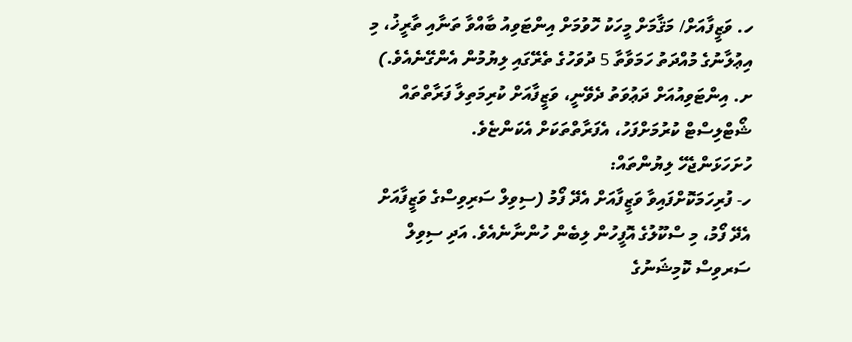ހ. ވަޒީފާއަށް/ މަޤާމަށް މީހަކު ހޮވުމަށް އިންޓަވިއު ބާއްވާ ތަނާއި ތާރީޚު، މި އިޢުލާނުގެ މުއްދަތު ހަމަވާތާ 5 ދުވަހުގެ ތެރޭގައި ލިޔުމުން އެންގޭނެއެވެ.)
ށ. އިންޓަވިއުއަށް ދަޢުވަތު ދެވޭނީ، ވަޒީފާއަށް ކުރިމަތިލާ ފަރާތްތައް ޝޯޓްލިސްޓް ކުރުމަށްފަހު، އެފަރާތްތަކަށް އެކަންޏެވެ.
ހުށަހަޅަންޖެހޭ ލިޔުންތައް:
ހ- ފުރިހަމަކޮށްފައިވާ ވަޒީފާއަށް އެދޭ ފޯމު (ސިވިލް ސަރިވިސްގެ ވަޒީފާއަށް އެދޭ ފޯމު، މި ސްކޫލުގެ އޮފީހުން ލިބެން ހުންނާނެއެވެ. އަދި ސިވިލް ސަރވިސް ކޮމިޝަނުގެ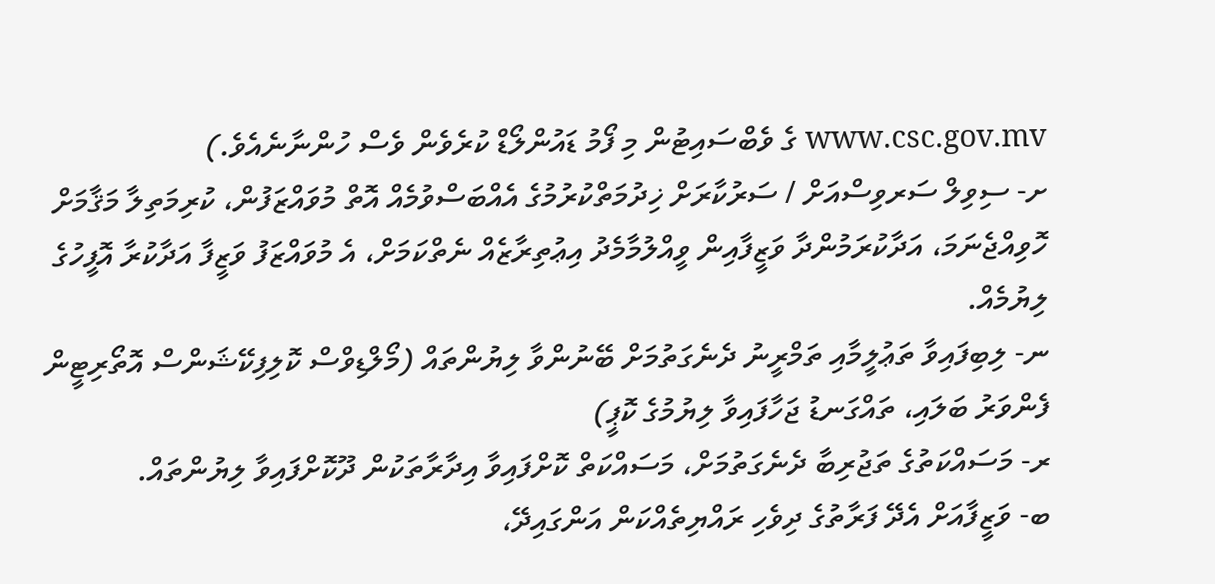www.csc.gov.mv ގެ ވެބްސައިޓުން މި ފޯމު ޑައުންލޯޑް ކުރެވެން ވެސް ހުންނާނެއެވެ.)
ށ- ސިވިލް ސަރވިސްއަށް / ސަރުކާރަށް ޚިދުމަތްކުރުމުގެ އެއްބަސްވުމެއް އޮތް މުވައްޒަފުން، ކުރިމަތިލާ މަޤާމަށް ހޮވިއްޖެނަމަ، އަދާކުރަމުންދާ ވަޒީފާއިން ވީއްލުމާމެދު އިޢުތިރާޒެއް ނެތްކަމަށް، އެ މުވައްޒަފު ވަޒީފާ އަދާކުރާ އޮފީހުގެ ލިޔުމެއް.
ނ- ލިބިފައިވާ ތަޢުލީމާއި ތަމްރީނު ދެނެގަތުމަށް ބޭނުންވާ ލިޔުންތައް (މޯލްޑިވްސް ކޮލިފިކޭޝަންސް އޮތޯރިޓީން ފެންވަރު ބަލައި، ތައްގަނޑު ޖަހާފައިވާ ލިޔުމުގެ ކޮޕީ)
ރ- މަސައްކަތުގެ ތަޖުރިބާ ދެނެގަތުމަށް، މަސައްކަތް ކޮށްފައިވާ އިދާރާތަކުން ދޫކޮށްފައިވާ ލިޔުންތައް.
ބ- ވަޒީފާއަށް އެދޭ ފަރާތުގެ ދިވެހި ރައްޔިތެއްކަން އަންގައިދޭ،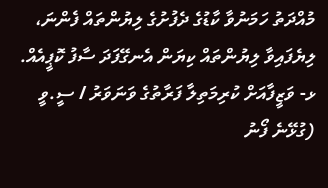މުއްދަތު ހަމަނުވާ ކާޑުގެ ދެފުށުގެ ލިޔުންތައް ފެންނަ، ލިޔެފައިވާ ލިޔުންތައް ކިޔަން އެނގޭފަދަ ސާފު ކޮޕީއެއް.
ޅ- ވަޒީފާއަށް ކުރިމަތިލާ ފަރާތުގެ ވަނަވަރު / ސީ.ވީ (ގުޅޭނެ ފޯނު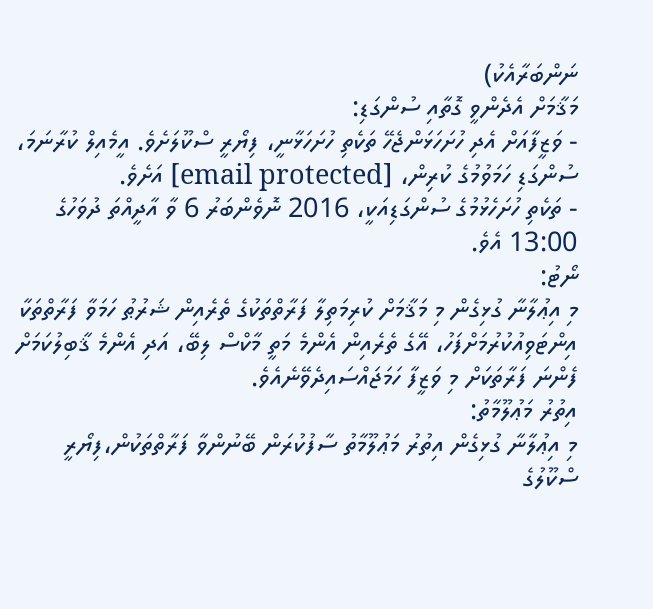ނަންބަރާއެކު)
މަޤާމަށް އެދެންވީ ގޮތާއި ސުންގަޑި:
- ވަޒީފާއަށް އެދި ހުށަހަޅަންޖެހޭ ތަކެތި ހުށަހަޅާނީ، ފިޔޯރީ ސްކޫލަށެވެ. އީމެއިލް ކުރާނަމަ، ސުންގަޑި ހަމަވުމުގެ ކުރިން، [email protected] އަށެވެ.
- ތަކެތި ހުށަހެޅުމުގެ ސުންގަޑިއަކީ، 2016 ނޮވެންބަރު 6 ވާ އާދީއްތަ ދުވަހުގެ 13:00 އެވެ.
ނޯޓު:
މި އިޢުލާނާ ގުޅިގެން މި މަޤާމަށް ކުރިމަތިލާ ފަރާތްތަކުގެ ތެރެއިން ޝަރުޠު ހަމަވާ ފަރާތްތަކާ އިންޓަވިއުކުރުމަށްފަހު، އޭގެ ތެރެއިން އެންމެ މަތީ މާކްސް ލިބޭ، އަދި އެންމެ ޤާބިލުކަމަށް ފެންނަ ފަރާތަކަށް މި ވަޒީފާ ހަމަޖައްސައިދެވޭނެއެވެ.
އިތުރު މަޢުލޫމާތު:
މި އިޢުލާނާ ގުޅިގެން އިތުރު މަޢުލޫމާތު ސާފުކުރަން ބޭނުންވާ ފަރާތްތަކުން،ފިޔޯރީ ސްކޫލުގެ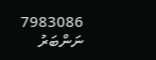7983086 ނަންބަރު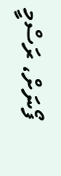ފޯނަށް، ރަސްމީ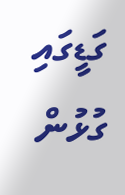ގަޑީގައި ގުޅުން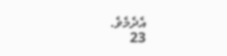އެދެމެވެ.
23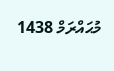މުޙައްރަމް 1438